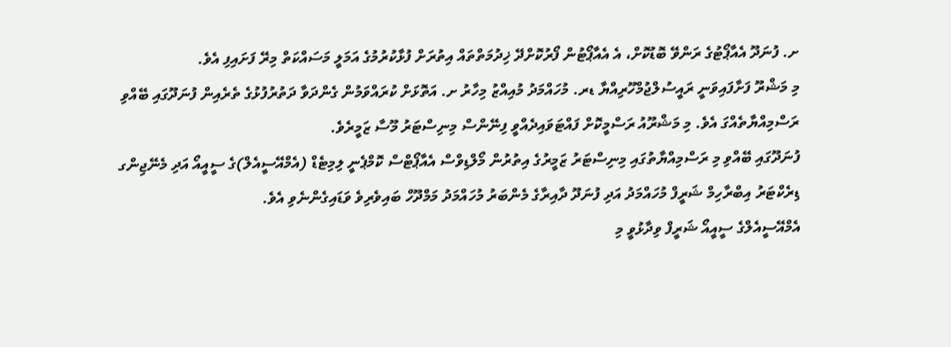ށ. ފުނަދޫ އެއާޕޯޓުގެ ރަންވޭ ބޮޑުކޮށް، އެ އެއާޕޯޓުން ފޯރުކޮށްދޭ ޚިދުމަތްތައް އިތުރަށް ފުޅާކުރުމުގެ އަމަލީ މަސައްކަތް މިރޭ ފަށައިފި އެވެ.
މި މަޝްރޫ ފަށާފައިވަނީ ރައީސުލްޖުމްހޫރިއްޔާ ޑރ. މުހައްމަދު މުއިއްޒު މިހާރު ށ. އަތޮޅަށް ކުރައްވަމުން ގެންދަވާ ދަތުރުފުޅުގެ ތެރެއިން ފުނަދޫގައި ބޭއްވި ރަސްމިއްޔާތެއްގަ އެވެ. މި މަޝްރޫއު ރަސްމީކޮށް ފައްޓަވައިދެއްވީ ފިނޭންސް މިނިސްޓަރު މޫސާ ޒަމީރެވެ.
ފުނަދޫގައި ބޭއްވި މި ރަސްމިއްޔާތުގައި މިނިސްޓަރު ޒަމީރުގެ އިތުރުން މޯލްޑިވްސް އެއާޕޯޓްސް ކޮމްޕެނީ ލިމިޓެޑް (އެމްއޭސީއެލް)ގެ ސީއީއޯ އަދި މެނޭޖިންގ ޑިރެކްޓަރު އިބްރާހިމް ޝަރީފް މުހައްމަދު އަދި ފުނަދޫ ދާއިރާގެ މެންބަރު މުހައްމަދު މަމްދޫހް ބައިވެރިވެ ވަޑައިގެންނެވި އެވެ.
އެމްއޭސީއެލްގެ ސީއީއޯ ޝަރީފް ވިދާޅުވީ މި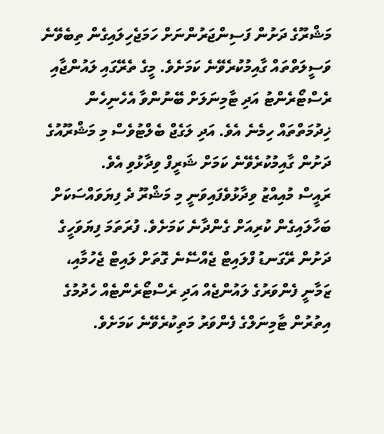މަޝްރޫގެ ދަށުން ފަސިންޖަރުންނަށް ހަމަޖެހިލައިގެން ތިބެވޭނެ ވަސީލަތްތައް ގާއިމުކުރެވޭނެ ކަމަށެވެ. މީގެ ތެރޭގައި ލައުންޖާއި ރެސްޓޯރެންޓު އަދި ޓާމިނަލަށް ބޭނުންވާ އެހެނިހެން ޚިދުމަތްތައް ހިމެނެ އެވެ. އަދި ލަގެޖް ބެލްޓުވެސް މި މަޝްރޫއުގެ ދަށުން ގާއިމުކުރެވޭނެ ކަމަށް ޝަރީފް ވިދާޅުވި އެވެ.
ރައީސް މުއިއްޒު ވިދާޅުވެފައިވަނީ މި މަޝްރޫ ދެ ފިޔަވައްސަކަށް ބަހާލައިގެން ކުރިއަށް ގެންދާނެ ކަމަށެވެ. ފުރަތަމަ ފިޔަވަހީގެ ދަށުން ރޭގަނޑު ފްލައިޓް ޖެއްސޭނެ ގޮތަށް ލައިޓް ޖެހުމާއި، ޒަމާނީ ފެންވަރުގެ ލައުންޖެއް އަދި ރެސްޓޯރެންޓެއް ހެދުމުގެ އިތުރުން ޓާމިނަލްގެ ފެންވަރު މަތިކުރެވޭނެ ކަމަށެވެ.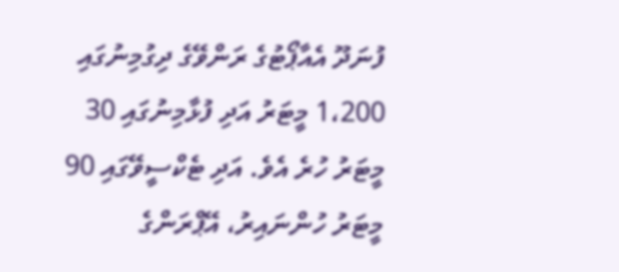ފުނަދޫ އެއާޕޯޓުގެ ރަންވޭގެ ދިގުމިނުގައި 1،200 މީޓަރު އަދި ފުޅާމިނުގައި 30 މީޓަރު ހުރެ އެވެ. އަދި ޓެކްސީވޭގައި 90 މީޓަރު ހުންނައިރު، އޭޕްރަންގެ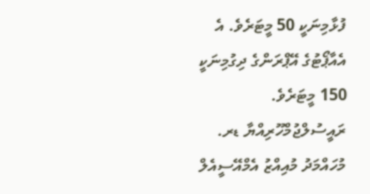ފުޅާމިނަކީ 50 މީޓަރެވެ. އެ އެއާޕޯޓުގެ އޭޕްރަންގެ ދިގުމިނަކީ 150 މީޓަރެވެ.
ރައީސުލްޖުމްހޫރިއްޔާ ޑރ. މުހައްމަދު މުއިއްޒު އެމްއޭސީއެލް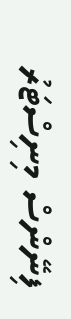ފިނޭންސް މިނިސްޓަރު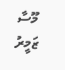މޫސާ ޒަމީރު